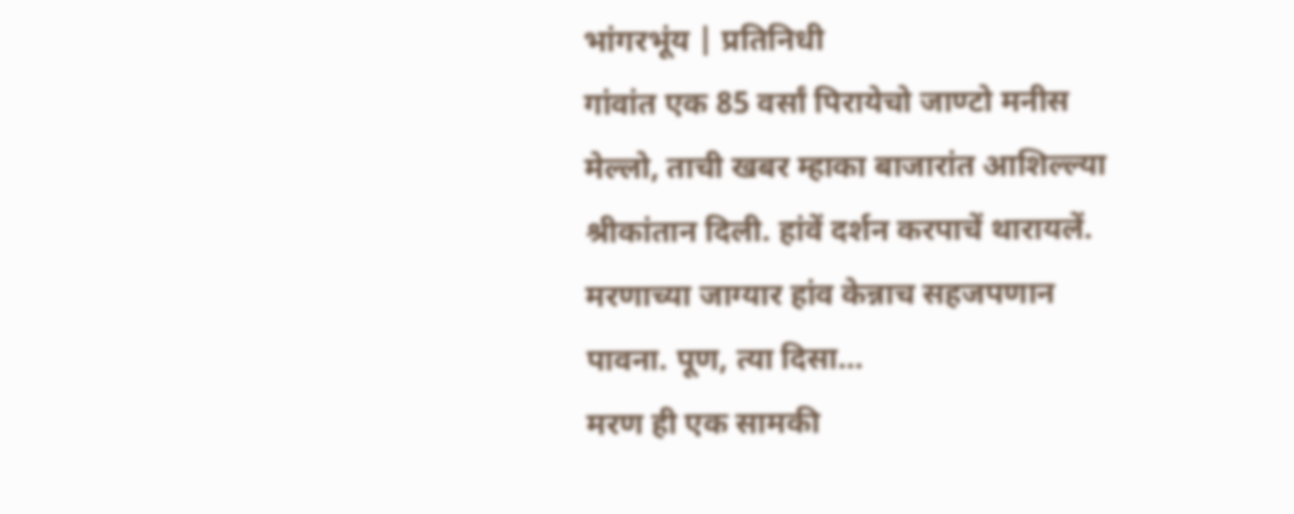भांगरभूंय | प्रतिनिधी
गांवांत एक 85 वर्सां पिरायेचो जाण्टो मनीस मेल्लो, ताची खबर म्हाका बाजारांत आशिल्ल्या श्रीकांतान दिली. हांवें दर्शन करपाचें थारायलें. मरणाच्या जाग्यार हांव केन्नाच सहजपणान पावना. पूण, त्या दिसा…
मरण ही एक सामकी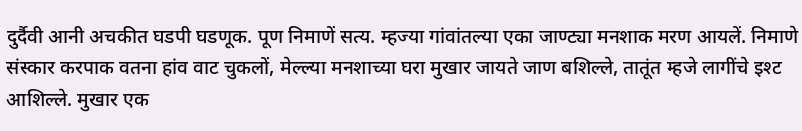दुर्दैवी आनी अचकीत घडपी घडणूक. पूण निमाणें सत्य. म्हज्या गांवांतल्या एका जाण्ट्या मनशाक मरण आयलें. निमाणे संस्कार करपाक वतना हांव वाट चुकलों, मेल्ल्या मनशाच्या घरा मुखार जायते जाण बशिल्ले, तातूंत म्हजे लागींचे इश्ट आशिल्ले. मुखार एक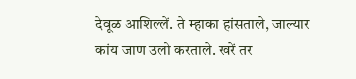देवूळ आशिल्लें. ते म्हाका हांसताले, जाल्यार कांय जाण उलो करताले. खरें तर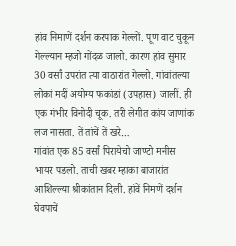हांव निमाणें दर्शन करपाक गेल्लों. पूण वाट चुकून गेल्ल्यान म्हजो गोंदळ जालो. कारण हांव सुमार 30 वर्सां उपरांत त्या वाठारांत गेल्लो. गांवांतल्या लोकां मदीं अयोग्य फकांडां (उपहास) जालीं. ही एक गंभीर विनोदी चूक. तरी लेगीत कांय जाणांक लज नासता. तें तांचें तें खरे…
गांवांत एक 85 वर्सां पिरायेचो जाण्टो मनीस भायर पडलो. ताची खबर म्हाका बाजारांत आशिल्ल्या श्रीकांतान दिली. हांवें निमणें दर्शन घेवपाचें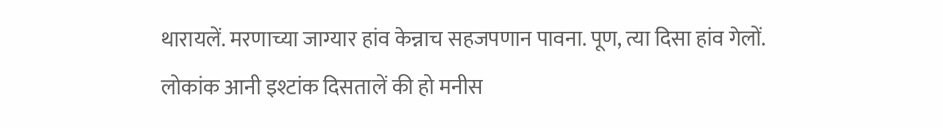थारायलें. मरणाच्या जाग्यार हांव केन्नाच सहजपणान पावना. पूण, त्या दिसा हांव गेलों. लोकांक आनी इश्टांक दिसतालें की हो मनीस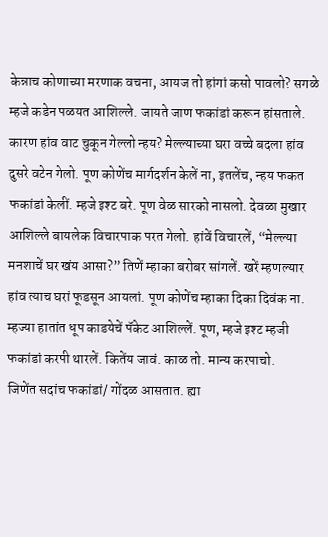केन्नाच कोणाच्या मरणाक वचना, आयज तो हांगां कसो पावलो? सगळे म्हजे कडेन पळयत आशिल्ले. जायते जाण फकांडां करून हांसताले. कारण हांव वाट चुकून गेल्लो न्हय? मेल्ल्याच्या घरा वच्चे बदला हांव दुसरे वटेन गेलो. पूण कोणेंच मार्गदर्शन केलें ना, इतलेंच, न्हय फकत फकांडां केलीं. म्हजे इश्ट बरे. पूण वेळ सारको नासलो. देवळा मुखार आशिल्ले बायलेक विचारपाक परत गेलो. हांवें विचारलें, “मेल्ल्या मनशाचें घर खंय आसा?” तिणें म्हाका बरोबर सांगलें. खरें म्हणल्यार हांव त्याच घरां फूडसून आयलां. पूण कोणेंच म्हाका दिका दिवंक ना. म्हज्या हातांत धूप काडयेचें पॅकेट आशिल्लें. पूण, म्हजे इश्ट म्हजी फकांडां करपी थारलें. कितेंय जावं. काळ तो. मान्य करपाचो.
जिणेंत सदांच फकांडां/ गोंदळ आसतात. ह्या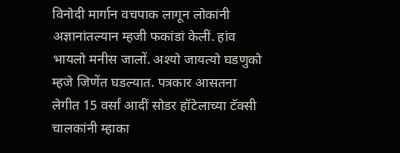विनोदी मार्गान वचपाक लागून लोकांनी अज्ञानांतल्यान म्हजी फकांडां केलीं. हांव भायलो मनीस जालों. अश्यो जायत्यो घडणुको म्हजे जिणेंत घडल्यात. पत्रकार आसतना लेगीत 15 वर्सां आदीं सोडर हॉटेलाच्या टॅक्सी चालकांनी म्हाका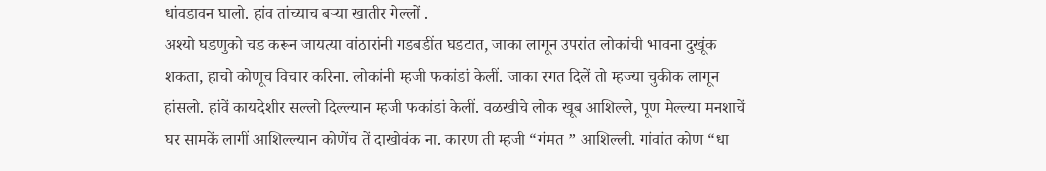धांवडावन घालो. हांव तांच्याच बऱ्या खातीर गेल्लों .
अश्यो घडणुको चड करून जायत्या वांठारांनी गडबडींत घडटात, जाका लागून उपरांत लोकांची भावना दुखूंक शकता, हाचो कोणूच विचार करिना. लोकांनी म्हजी फकांडां केलीं. जाका रगत दिलें तो म्हज्या चुकीक लागून हांसलो. हांवें कायदेशीर सल्लो दिल्ल्यान म्हजी फकांडां केलीं. वळखीचे लोक खूब आशिल्ले, पूण मेल्ल्या मनशाचें घर सामकें लागीं आशिल्ल्यान कोणेंच तें दाखोवंक ना. कारण ती म्हजी “गंमत ” आशिल्ली. गांवांत कोण “धा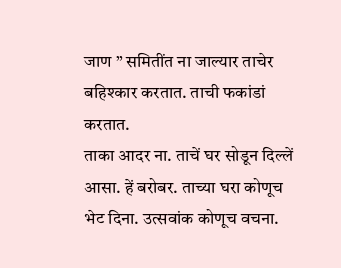जाण ” समितींत ना जाल्यार ताचेर बहिश्कार करतात. ताची फकांडां करतात.
ताका आदर ना. ताचें घर सोडून दिल्लें आसा. हें बरोबर. ताच्या घरा कोणूच भेट दिना. उत्सवांक कोणूच वचना.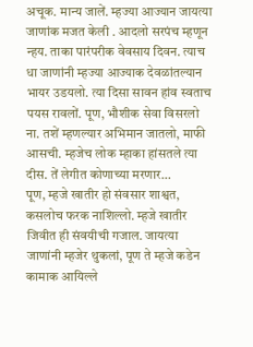अचूक. मान्य जालें. म्हज्या आज्यान जायत्या जाणांक मजत केली . आदलो सरपंच म्हणून न्हय. ताका पारंपरीक वेवसाय दिवन. त्याच धा जाणांनी म्हज्या आज्याक देवळांतल्यान भायर उडयलो. त्या दिसा सावन हांव स्वताच पयस रावलों. पूण, भौशीक सेवा विसरलो ना. तशें म्हणल्यार अभिमान जातलो, माफी आसची. म्हजेच लोक म्हाका हांसतले त्या दीस. तें लेगीत कोणाच्या मरणार…
पूण, म्हजे खातीर हो संवसार शाश्वत, कसलोच फरक नाशिल्लो. म्हजे खातीर जिवीत ही संवयीची गजाल. जायत्या जाणांनी म्हजेर थुकलां, पूण ते म्हजे कडेन कामाक आयिल्ले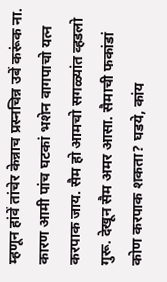म्हणून हांवें तांचेर केन्नाच प्रस्नचिन्न उबें करूंक ना. कारण आमी पांच घटकां भशेन वागपाचो यत्न करपाक जाय. सैम हो आमचो सगळ्यांत व्हडलो गुरू. देखून सैम अमर आसा. सैमाची फकांडां कोण करपाक शकता? घडये, कांय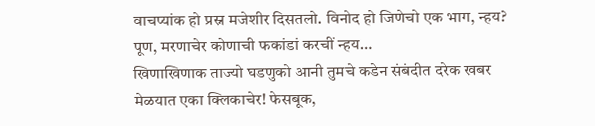वाचप्यांक हो प्रस्न मजेशीर दिसतलो. विनोद हो जिणेचो एक भाग, न्हय? पूण, मरणाचेर कोणाची फकांडां करचीं न्हय…
खिणाखिणाक ताज्यो घडणुको आनी तुमचे कडेन संबंदीत दरेक खबर मेळयात एका क्लिकाचेर! फेसबूक,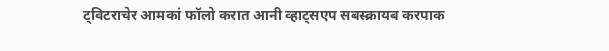ट्विटराचेर आमकां फॉलो करात आनी व्हाट्सएप सबस्क्रायब करपाक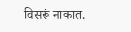विसरूं नाकात.